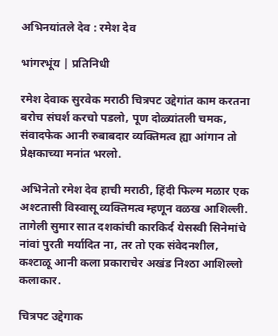अभिनयांतले देव : रमेश देव

भांगरभूंय | प्रतिनिधी

रमेश देवाक सुरवेक मराठी चित्रपट उद्देगांत काम करतना बरोच संघर्श करचो पडलो, पूण दोळ्यांतली चमक, संवादफेक आनी रुबाबदार व्यक्तिमत्व ह्या आंगान तो प्रेक्षकाच्या मनांत भरलो.

अभिनेतो रमेश देव हाची मराठी, हिंदी फिल्म मळार एक अश्टतासी विस्वासू व्यक्तिमत्व म्हणून वळख आशिल्ली. तागेली सुमार सात दशकांची कारकिर्द येसस्वी सिनेमांचे नांवां पुरती मर्यादित ना, तर तो एक संवेदनशील, कश्टाळू आनी कला प्रकाराचेर अखंड निश्ठा आशिल्लो कलाकार.

चित्रपट उद्देगाक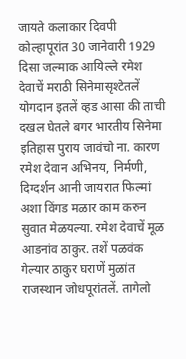जायते कलाकार दिवपी कोल्हापूरांत 30 जानेवारी 1929 दिसा जल्माक आयिल्ले रमेश देवाचें मराठी सिनेमासृश्टेतलें योगदान इतलें व्हड आसा की ताची दखल घेतले बगर भारतीय सिनेमा इतिहास पुराय जावंचो ना. कारण रमेश देवान अभिनय, निर्मणी, दिग्दर्शन आनी जायरात फिल्मां अशा विंगड मळार काम करुन सुवात मेळयल्या. रमेश देवाचें मूळ आडनांव ठाकुर. तशें पळवंक गेल्यार ठाकुर घराणें मुळांत राजस्थान जोधपूरांतलें. तागेलो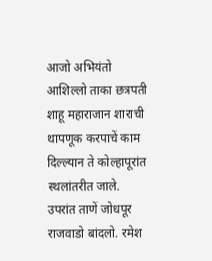आजो अभियंतो आशिल्लो ताका छत्रपती शाहू महाराजान शाराची थापणूक करपाचें काम दिल्ल्यान ते कोल्हापूरांत स्थलांतरीत जाले. उपरांत ताणें जोधपूर राजवाडो बांदलो. रमेश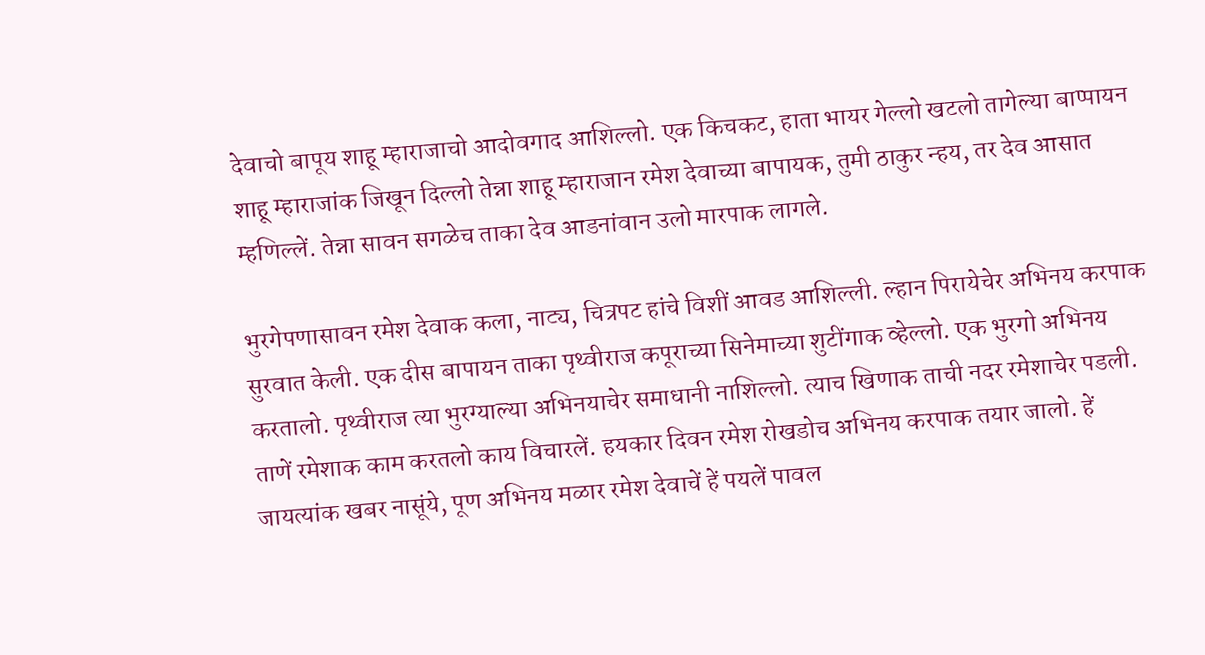देवाचो बापूय शाहू म्हाराजाचो आदोवगाद आशिल्लो. एक किचकट, हाता भायर गेल्लो खटलो तागेल्या बाप्पायन शाहू म्हाराजांक जिखून दिल्लो तेन्ना शाहू म्हाराजान रमेश देवाच्या बापायक, तुमी ठाकुर न्हय, तर देव आसात म्हणिल्लें. तेन्ना सावन सगळेच ताका देव आडनांवान उलो मारपाक लागले.

भुरगेपणासावन रमेश देवाक कला, नाट्य, चित्रपट हांचे विशीं आवड आशिल्ली. ल्हान पिरायेचेर अभिनय करपाक सुरवात केली. एक दीस बापायन ताका पृथ्वीराज कपूराच्या सिनेमाच्या शुटींगाक व्हेल्लो. एक भुरगो अभिनय करतालो. पृथ्वीराज त्या भुरग्याल्या अभिनयाचेर समाधानी नाशिल्लो. त्याच खिणाक ताची नदर रमेशाचेर पडली. ताणें रमेशाक काम करतलो काय विचारलें. हयकार दिवन रमेश रोखडोच अभिनय करपाक तयार जालो. हें जायत्यांक खबर नासूंये, पूण अभिनय मळार रमेश देवाचें हें पयलें पावल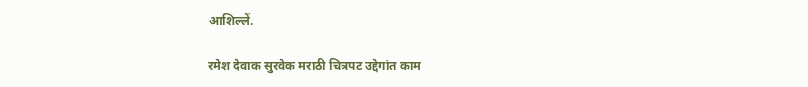आशिल्लें.

रमेश देवाक सुरवेक मराठी चित्रपट उद्देगांत काम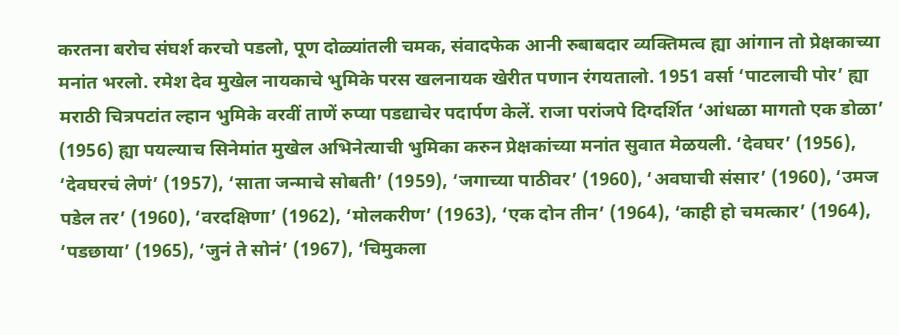करतना बरोच संघर्श करचो पडलो, पूण दोळ्यांतली चमक, संवादफेक आनी रुबाबदार व्यक्तिमत्व ह्या आंगान तो प्रेक्षकाच्या मनांत भरलो. रमेश देव मुखेल नायकाचे भुमिके परस खलनायक खेरीत पणान रंगयतालो. 1951 वर्सा ‘पाटलाची पोर’ ह्या मराठी चित्रपटांत ल्हान भुमिके वरवीं ताणें रुप्या पडद्याचेर पदार्पण केलें. राजा परांजपे दिग्दर्शित ‘आंधळा मागतो एक डोळा’ (1956) ह्या पयल्याच सिनेमांत मुखेल अभिनेत्याची भुमिका करुन प्रेक्षकांच्या मनांत सुवात मेळयली. ‘देवघर’ (1956), ‘देवघरचं लेणं’ (1957), ‘साता जन्माचे सोबती’ (1959), ‘जगाच्या पाठीवर’ (1960), ‘अवघाची संसार’ (1960), ‘उमज पडेल तर’ (1960), ‘वरदक्षिणा’ (1962), ‘मोलकरीण’ (1963), ‘एक दोन तीन’ (1964), ‘काही हो चमत्कार’ (1964), ‘पडछाया’ (1965), ‘जुनं ते सोनं’ (1967), ‘चिमुकला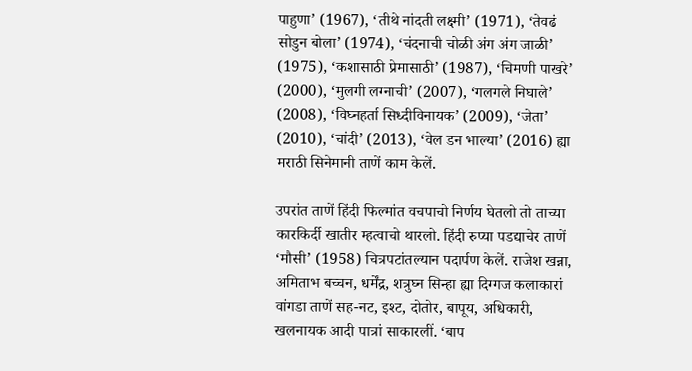पाहुणा’ (1967), ‘तीथे नांदती लक्ष्मी’ (1971), ‘तेवढं सोडुन बोला’ (1974), ‘चंदनाची चोळी अंग अंग जाळी’ (1975), ‘कशासाठी प्रेमासाठी’ (1987), ‘चिमणी पाखरे’ (2000), ‘मुलगी लग्नाची’ (2007), ‘गलगले निघाले’ (2008), ‘विघ्नहर्ता सिध्दीविनायक’ (2009), ‘जेता’ (2010), ‘चांदी’ (2013), ‘वेल डन भाल्या’ (2016) ह्या मराठी सिनेमानी ताणें काम केलें.

उपरांत ताणें हिंदी फिल्मांत वचपाचो निर्णय घेतलो तो ताच्या कारकिर्दी खातीर म्हत्वाचो थारलो. हिंदी रुप्या पडद्याचेर ताणें ‘मौसी’ (1958) चित्रपटांतल्यान पदार्पण केलें. राजेश खन्ना, अमिताभ बच्चन, धर्मेंद्र, शत्रुघ्न सिन्हा ह्या दिग्गज कलाकारां वांगडा ताणें सह-नट, इश्ट, दोतोर, बापूय, अधिकारी, खलनायक आदी पात्रां साकारलीं. ‘बाप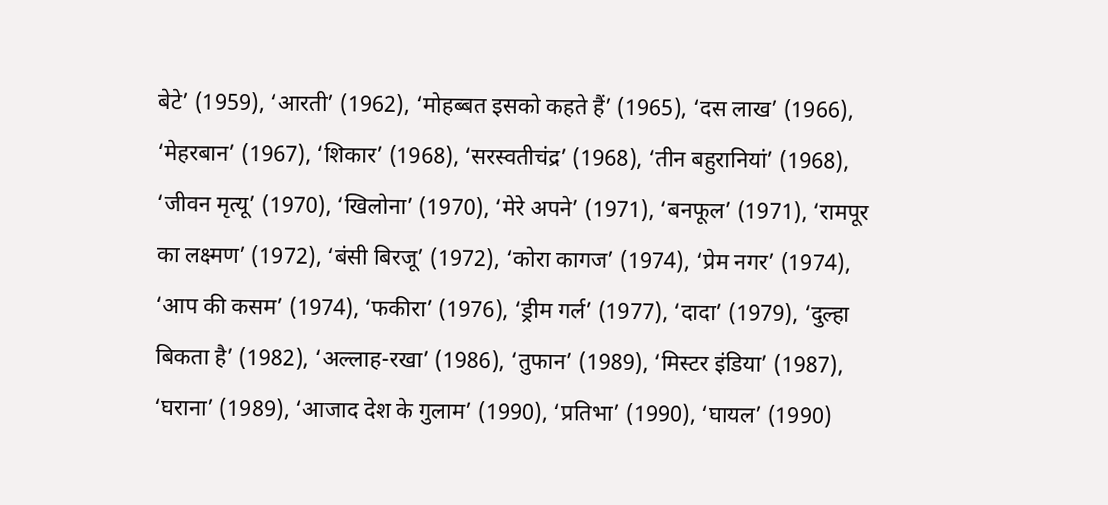बेटे’ (1959), ‘आरती’ (1962), ‘मोहब्बत इसको कहते हैं’ (1965), ‘दस लाख’ (1966), ‘मेहरबान’ (1967), ‘शिकार’ (1968), ‘सरस्वतीचंद्र’ (1968), ‘तीन बहुरानियां’ (1968), ‘जीवन मृत्यू’ (1970), ‘खिलोना’ (1970), ‘मेरे अपने’ (1971), ‘बनफूल’ (1971), ‘रामपूर का लक्ष्मण’ (1972), ‘बंसी बिरजू’ (1972), ‘कोरा कागज’ (1974), ‘प्रेम नगर’ (1974), ‘आप की कसम’ (1974), ‘फकीरा’ (1976), ‘ड्रीम गर्ल’ (1977), ‘दादा’ (1979), ‘दुल्हा बिकता है’ (1982), ‘अल्लाह-रखा’ (1986), ‘तुफान’ (1989), ‘मिस्टर इंडिया’ (1987), ‘घराना’ (1989), ‘आजाद देश के गुलाम’ (1990), ‘प्रतिभा’ (1990), ‘घायल’ (1990)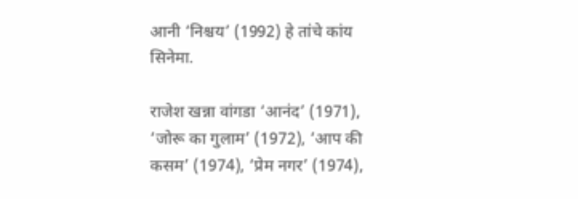आनी ‘निश्चय’ (1992) हे तांचे कांय सिनेमा.

राजेश खन्ना वांगडा ‘आनंद’ (1971), ‘जोरू का गुलाम’ (1972), ‘आप की कसम’ (1974), ‘प्रेम नगर’ (1974),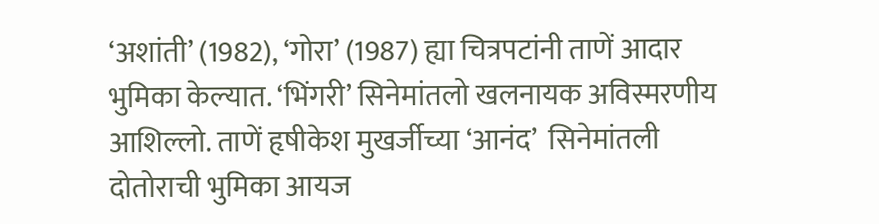‘अशांती’ (1982), ‘गोरा’ (1987) ह्या चित्रपटांनी ताणें आदार भुमिका केल्यात. ‘भिंगरी’ सिनेमांतलो खलनायक अविस्मरणीय आशिल्लो. ताणें हृषीकेश मुखर्जीच्या ‘आनंद’  सिनेमांतली दोतोराची भुमिका आयज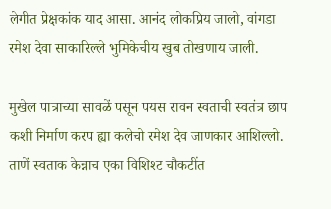लेगीत प्रेक्षकांक याद आसा. आनंद लोकप्रिय जालो, वांगडा रमेश देवा साकारिल्ले भुमिकेचीय खुब तोखणाय जाली.

मुखेल पात्राच्या सावळें पसून पयस रावन स्वताची स्वतंत्र छाप कशी निर्माण करप ह्या कलेचो रमेश देव जाणकार आशिल्लो. ताणें स्वताक केन्नाच एका विशिश्ट चौकटींत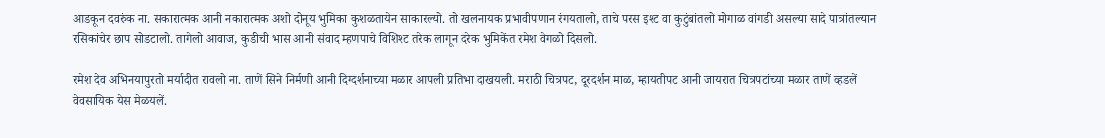आडकून दवरुंक ना. सकारात्मक आनी नकारात्मक अशो दोनूय भुमिका कुशळतायेन साकारल्यो. तो खलनायक प्रभावीपणान रंगयतालो, ताचे परस इश्ट वा कुटुंबांतलो मोगाळ वांगडी असल्या सादे पात्रांतल्यान रसिकांचेर छाप सोडटालो. तागेलो आवाज, कुडीची भास आनी संवाद म्हणपाचे विशिश्ट तरेक लागून दरेक भुमिकेंत रमेश वेगळो दिसलो.

रमेश देव अभिनयापुरतो मर्यादीत रावलो ना. ताणें सिने निर्मणी आनी दिग्दर्शनाच्या मळार आपली प्रतिभा दाखयली. मराठी चित्रपट, दूरदर्शन माळ, म्हायतीपट आनी जायरात चित्रपटांच्या मळार ताणें व्हडलें वेवसायिक येस मेळयलें.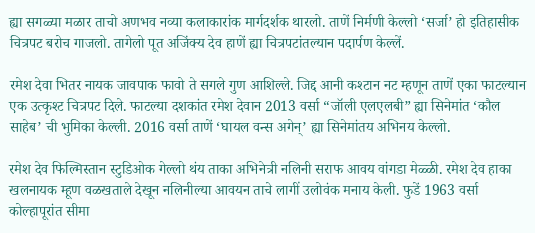ह्या सगळ्या मळार ताचो अणभव नव्या कलाकारांक मार्गदर्शक थारलो. ताणें निर्मणी केल्लो ‘सर्जा’ हो इतिहासीक चित्रपट बरोच गाजलो. तागेलो पूत अजिंक्य देव हाणें ह्या चित्रपटांतल्यान पदार्पण केल्लें.

रमेश देवा भितर नायक जावपाक फावो ते सगले गुण आशिल्ले. जिद्द आनी कश्टान नट म्हणून ताणें एका फाटल्यान एक उत्कृश्ट चित्रपट दिले. फाटल्या दशकांत रमेश देवान 2013 वर्सा “जॉली एलएलबी” ह्या सिनेमांत ‘कौल साहेब’ ची भुमिका केल्ली. 2016 वर्सा ताणें ‘घायल वन्स अगेन्’ ह्या सिनेमांतय अभिनय केल्लो.

रमेश देव फिल्मिस्तान स्टुडिओक गेल्लो थंय ताका अभिनेत्री नलिनी सराफ आवय वांगडा मेळ्ळी. रमेश देव हाका खलनायक म्हूण वळखताले देखून नलिनील्या आवयन ताचे लागीं उलोवंक मनाय केली. फुडें 1963 वर्सा कोल्हापूरांत सीमा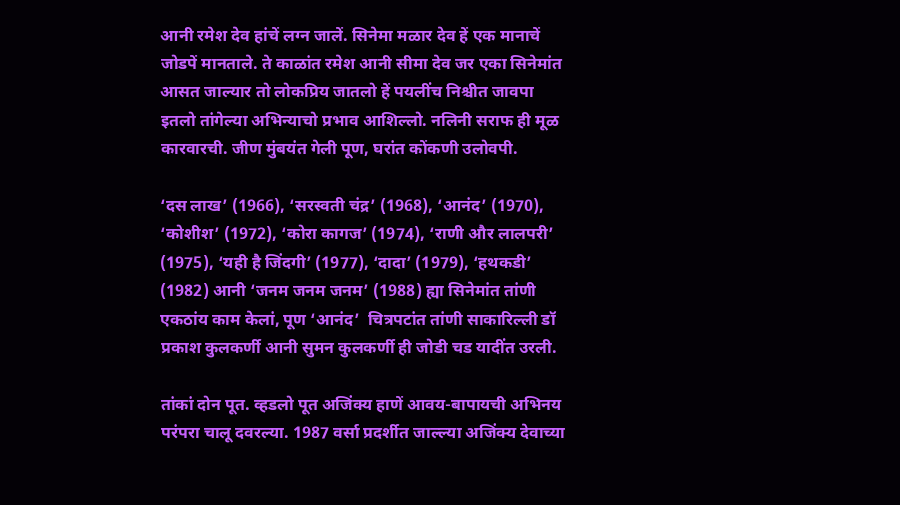आनी रमेश देव हांचें लग्न जालें. सिनेमा मळार देव हें एक मानाचें जोडपें मानताले. ते काळांत रमेश आनी सीमा देव जर एका सिनेमांत आसत जाल्यार तो लोकप्रिय जातलो हें पयलींच निश्चीत जावपा इतलो तांगेल्या अभिन्याचो प्रभाव आशिल्लो. नलिनी सराफ ही मूळ कारवारची. जीण मुंबयंत गेली पूण, घरांत कोंकणी उलोवपी.

‘दस लाख’ (1966), ‘सरस्वती चंद्र’ (1968), ‘आनंद’ (1970), ‘कोशीश’ (1972), ‘कोरा कागज’ (1974), ‘राणी और लालपरी’ (1975), ‘यही है जिंदगी’ (1977), ‘दादा’ (1979), ‘हथकडी’ (1982) आनी ‘जनम जनम जनम’ (1988) ह्या सिनेमांत तांणी एकठांय काम केलां, पूण ‘आनंद’  चित्रपटांत तांणी साकारिल्ली डॉ प्रकाश कुलकर्णी आनी सुमन कुलकर्णी ही जोडी चड यादींत उरली.

तांकां दोन पूत. व्हडलो पूत अजिंक्य हाणें आवय-बापायची अभिनय परंपरा चालू दवरल्या. 1987 वर्सा प्रदर्शीत जाल्ल्या अजिंक्य देवाच्या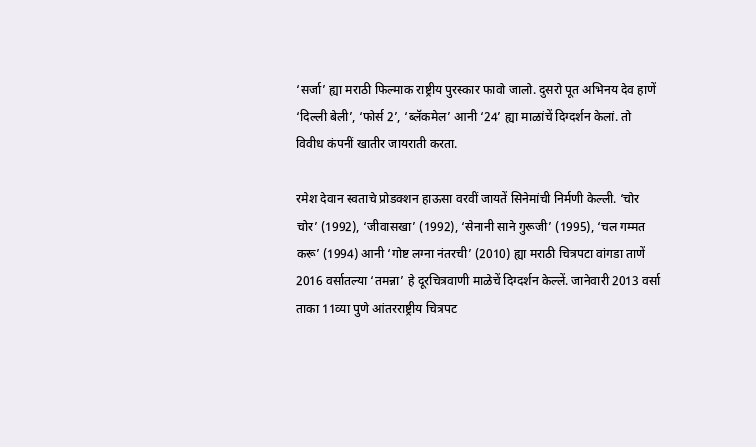‘सर्जा’ ह्या मराठी फिल्माक राष्ट्रीय पुरस्कार फावो जालो. दुसरो पूत अभिनय देव हाणें ‘दिल्ली बेली’, ‘फोर्स 2’, ‘ब्लॅकमेल’ आनी ‘24’ ह्या माळांचें दिग्दर्शन केलां. तो विवीध कंपनीं खातीर जायराती करता.

रमेश देवान स्वताचे प्रोडक्शन हाऊसा वरवीं जायतें सिनेमांची निर्मणी केल्ली. ‘चोर चोर’ (1992), ‘जीवासखा’ (1992), ‘सेनानी साने गुरूजी’ (1995), ‘चल गम्मत करू’ (1994) आनी ‘गोष्ट लग्ना नंतरची’ (2010) ह्या मराठी चित्रपटा वांगडा ताणें 2016 वर्सातल्या ‘तमन्ना’ हे दूरचित्रवाणी माळेचें दिग्दर्शन केल्लें. जानेवारी 2013 वर्सा ताका 11व्या पुणे आंतरराष्ट्रीय चित्रपट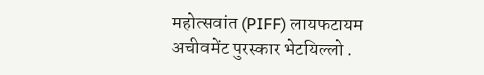महोत्सवांत (PIFF) लायफटायम अचीवमेंट पुरस्कार भेटयिल्लो .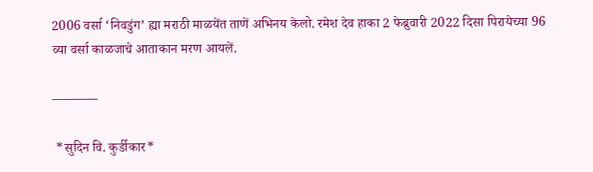2006 वर्सा ‘निवडुंग’ ह्या मराठी माळयेंत ताणें अभिनय केलो. रमेश देव हाका 2 फेब्रुवारी 2022 दिसा पिरायेच्या 96 व्या वर्सा काळजाचे आताकान मरण आयलें.

———–

 *सुदिन वि. कुर्डीकार*